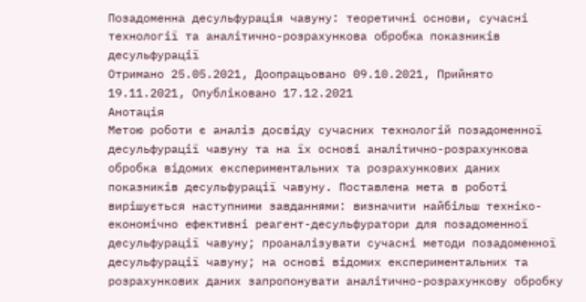Позадоменна десульфурація чавуну: теоретичні основи, сучасні технології та аналітично-розрахункова обробка показників десульфурації
Отримано 25.05.2021, Доопрацьовано 09.10.2021, Прийнято 19.11.2021, Опубліковано 17.12.2021
Анотація
Метою роботи є аналіз досвіду сучасних технологій позадоменної десульфурації чавуну та на їх основі аналітично-розрахункова обробка відомих експериментальних та розрахункових даних показників десульфурації чавуну. Поставлена мета в роботі вирішується наступними завданнями: визначити найбільш техніко-економічно ефективні реагент-десульфуратори для позадоменної десульфурації чавуну; проаналізувати сучасні методи позадоменної десульфурації чавуну; на основі відомих експериментальних та розрахункових даних запропонувати аналітично-розрахункову обробку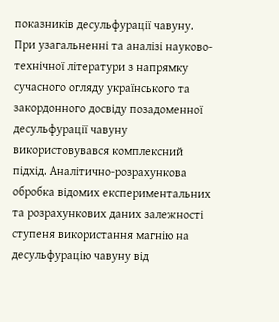показників десульфурації чавуну. При узагальненні та аналізі науково-технічної літератури з напрямку сучасного огляду українського та закордонного досвіду позадоменної десульфурації чавуну використовувався комплексний підхід. Аналітично-розрахункова обробка відомих експериментальних та розрахункових даних залежності ступеня використання магнію на десульфурацію чавуну від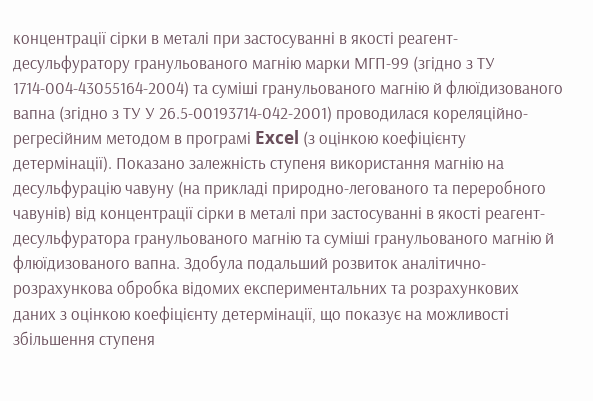концентрації сірки в металі при застосуванні в якості реагент-десульфуратору гранульованого магнію марки МГП-99 (згідно з ТУ 1714-004-43055164-2004) та суміші гранульованого магнію й флюїдизованого вапна (згідно з ТУ У 26.5-00193714-042-2001) проводилася кореляційно-регресійним методом в програмі Excel (з оцінкою коефіцієнту детермінації). Показано залежність ступеня використання магнію на десульфурацію чавуну (на прикладі природно-легованого та переробного чавунів) від концентрації сірки в металі при застосуванні в якості реагент-десульфуратора гранульованого магнію та суміші гранульованого магнію й флюїдизованого вапна. Здобула подальший розвиток аналітично-розрахункова обробка відомих експериментальних та розрахункових даних з оцінкою коефіцієнту детермінації, що показує на можливості збільшення ступеня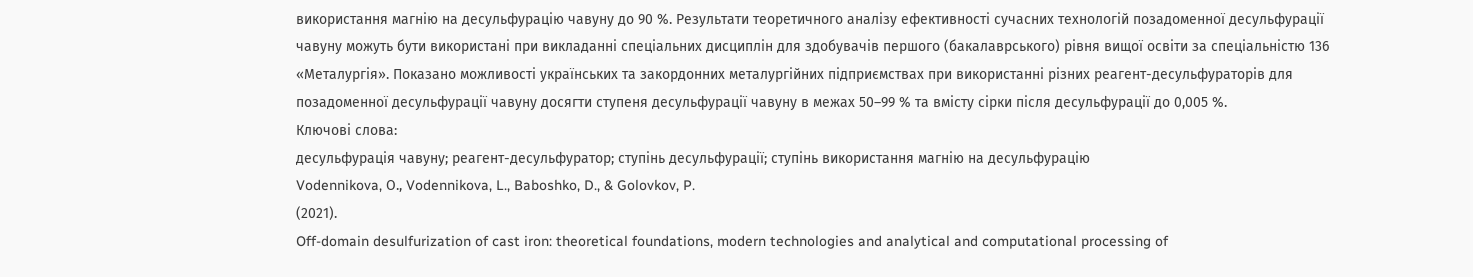використання магнію на десульфурацію чавуну до 90 %. Результати теоретичного аналізу ефективності сучасних технологій позадоменної десульфурації чавуну можуть бути використані при викладанні спеціальних дисциплін для здобувачів першого (бакалаврського) рівня вищої освіти за спеціальністю 136 «Металургія». Показано можливості українських та закордонних металургійних підприємствах при використанні різних реагент-десульфураторів для позадоменної десульфурації чавуну досягти ступеня десульфурації чавуну в межах 50–99 % та вмісту сірки після десульфурації до 0,005 %.
Ключові слова:
десульфурація чавуну; реагент-десульфуратор; ступінь десульфурації; ступінь використання магнію на десульфурацію
Vodennikova, О., Vodennikova, L., Baboshko, D., & Golovkov, P.
(2021).
Off-domain desulfurization of cast iron: theoretical foundations, modern technologies and analytical and computational processing of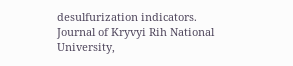desulfurization indicators.
Journal of Kryvyi Rih National University,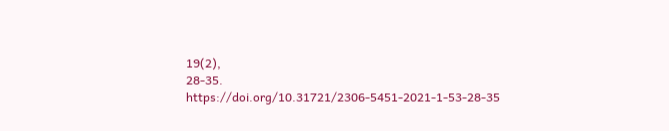19(2),
28-35.
https://doi.org/10.31721/2306-5451-2021-1-53-28-35